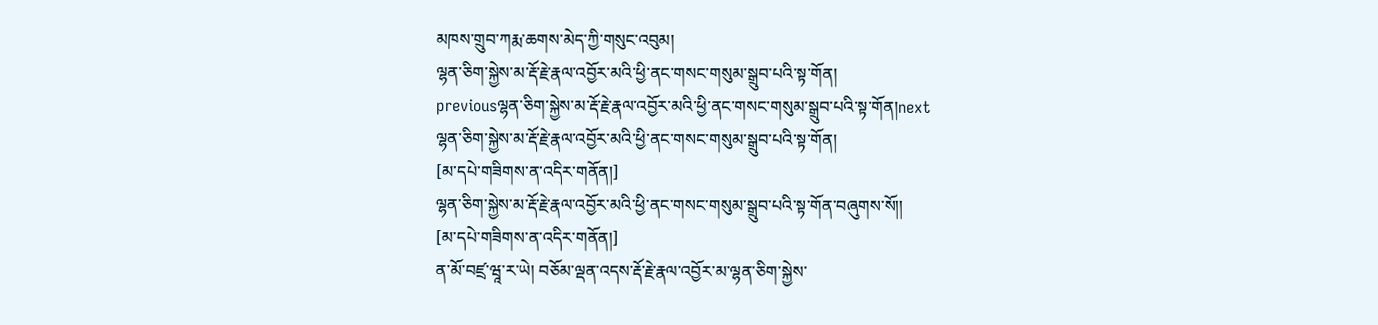མཁས་གྲུབ་ཀརྨ་ཆགས་མེད་ཀྱི་གསུང་འབུམ།
ལྷན་ཅིག་སྐྱེས་མ་རྡོ་རྗེ་རྣལ་འབྱོར་མའི་ཕྱི་ནང་གསང་གསུམ་སྒྲུབ་པའི་སྟ་གོན།
previousལྷན་ཅིག་སྐྱེས་མ་རྡོ་རྗེ་རྣལ་འབྱོར་མའི་ཕྱི་ནང་གསང་གསུམ་སྒྲུབ་པའི་སྟ་གོན།next
ལྷན་ཅིག་སྐྱེས་མ་རྡོ་རྗེ་རྣལ་འབྱོར་མའི་ཕྱི་ནང་གསང་གསུམ་སྒྲུབ་པའི་སྟ་གོན།
[མ་དཔེ་གཟིགས་ན་འདིར་གནོན།]
ལྷན་ཅིག་སྐྱེས་མ་རྡོ་རྗེ་རྣལ་འབྱོར་མའི་ཕྱི་ནང་གསང་གསུམ་སྒྲུབ་པའི་སྟ་གོན་བཞུགས་སོ།།
[མ་དཔེ་གཟིགས་ན་འདིར་གནོན།]
ན་མོ་བཛྲ་ཝཱ་ར་ཡེ། བཅོམ་ལྡན་འདས་རྡོ་རྗེ་རྣལ་འབྱོར་མ་ལྷན་ཅིག་སྐྱེས་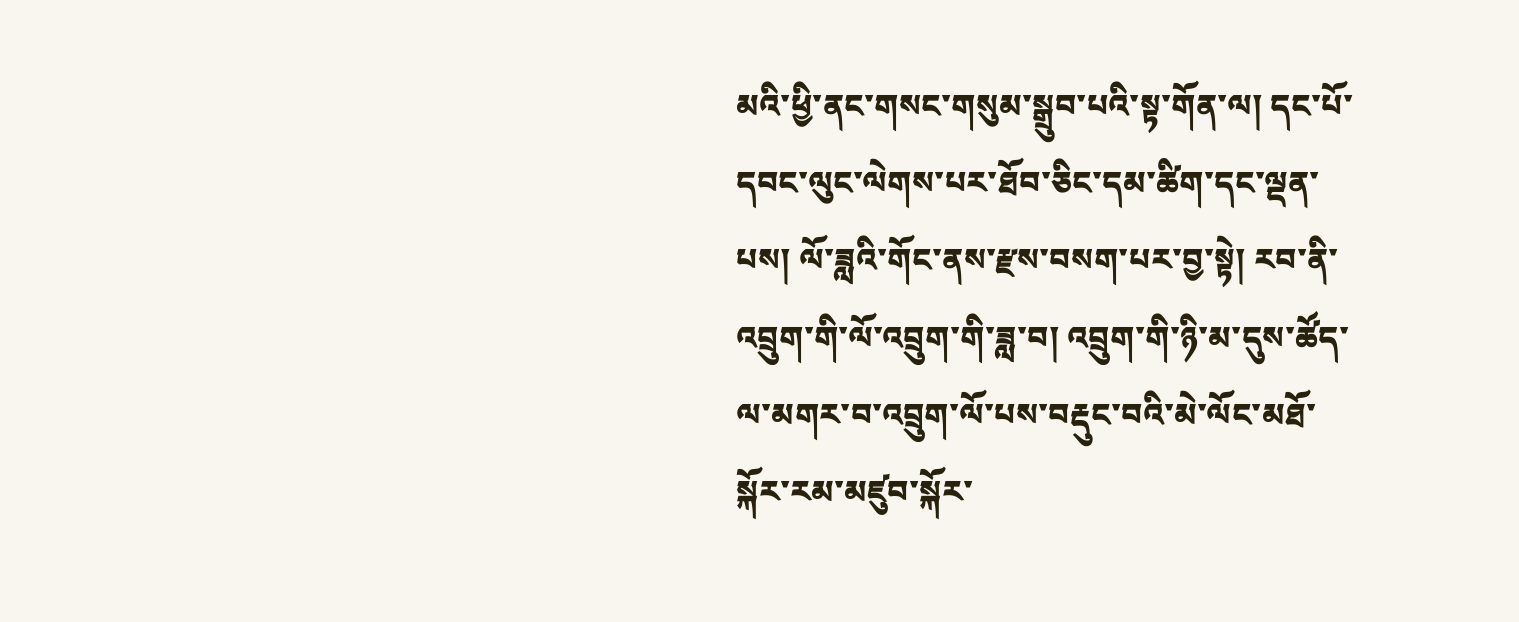མའི་ཕྱི་ནང་གསང་གསུམ་སྒྲུབ་པའི་སྟ་གོན་ལ། དང་པོ་དབང་ལུང་ལེགས་པར་ཐོབ་ཅིང་དམ་ཚིག་དང་ལྡན་པས། ལོ་ཟླའི་གོང་ནས་རྫས་བསག་པར་བྱ་སྟེ། རབ་ནི་འབྲུག་གི་ལོ་འབྲུག་གི་ཟླ་བ། འབྲུག་གི་ཉི་མ་དུས་ཚོད་ལ་མགར་བ་འབྲུག་ལོ་པས་བརྡུང་བའི་མེ་ལོང་མཐོ་སྐོར་རམ་མཛུབ་སྐོར་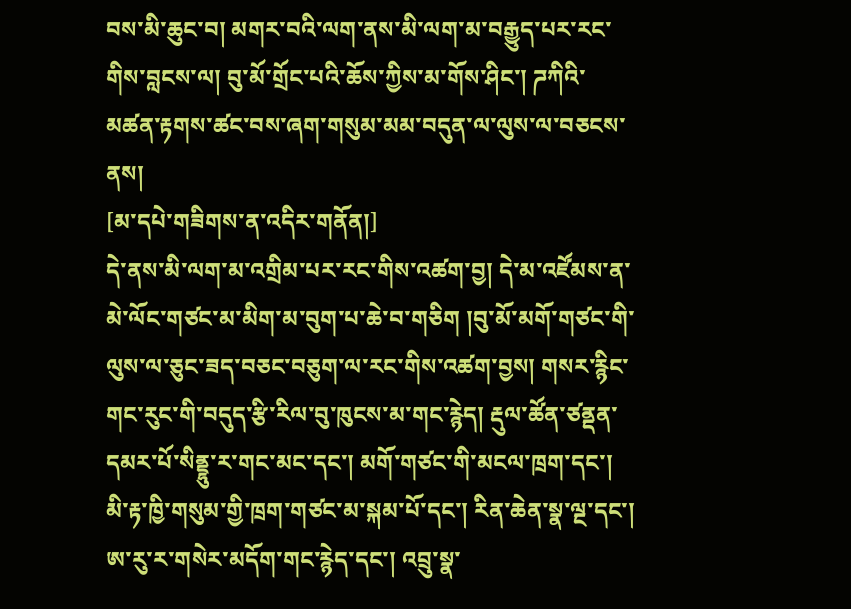བས་མི་ཆུང་བ། མགར་བའི་ལག་ནས་མི་ལག་མ་བརྒྱུད་པར་རང་གིས་བླངས་ལ། བུ་མོ་གྲོང་པའི་ཆོས་ཀྱིས་མ་གོས་ཤིང་། ཌཀིའི་མཚན་རྟགས་ཚང་བས་ཞག་གསུམ་མམ་བདུན་ལ་ལུས་ལ་བཅངས་ནས།
[མ་དཔེ་གཟིགས་ན་འདིར་གནོན།]
དེ་ནས་མི་ལག་མ་འགྲིམ་པར་རང་གིས་འཚག་བྱ། དེ་མ་འཛོམས་ན་མེ་ལོང་གཙང་མ་མིག་མ་བུག་པ་ཆེ་བ་གཅིག །བུ་མོ་མགོ་གཙང་གི་ལུས་ལ་ཅུང་ཟད་བཅང་བཅུག་ལ་རང་གིས་འཚག་བྱས། གསར་རྙིང་གང་རུང་གི་བདུད་རྩི་རིལ་བུ་ཁུངས་མ་གང་རྙེད། རྡུལ་ཚོན་ཙནྡན་དམར་པོ་སིནྡྷུ་ར་གང་མང་དང་། མགོ་གཙང་གི་མངལ་ཁྲག་དང་། མི་རྟ་ཁྱི་གསུམ་གྱི་ཁྲག་གཙང་མ་སྐམ་པོ་དང་། རིན་ཆེན་སྣ་ལྔ་དང་། ཨ་རུ་ར་གསེར་མདོག་གང་རྙེད་དང་། འབྲུ་སྣ་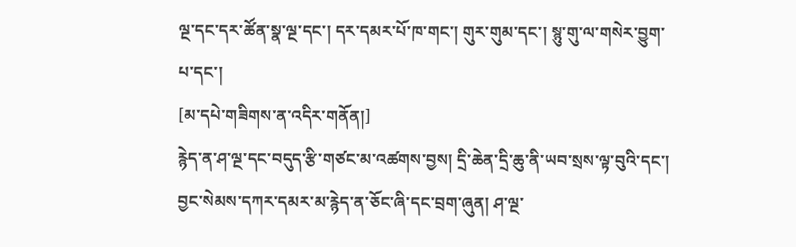ལྔ་དང་དར་ཚོན་སྣ་ལྔ་དང་། དར་དམར་པོ་ཁ་གང་། གུར་གུམ་དང་། སྙུ་གུ་ལ་གསེར་བྱུག་པ་དང་།
[མ་དཔེ་གཟིགས་ན་འདིར་གནོན།]
རྙེད་ན་ཤ་ལྔ་དང་བདུད་རྩི་གཙང་མ་འཚགས་བྱས། དྲི་ཆེན་དྲི་ཆུ་ནི་ཡབ་སྲས་ལྟ་བུའི་དང་། བྱང་སེམས་དཀར་དམར་མ་རྙེད་ན་ཅོང་ཞི་དང་བྲག་ཞུན། ཤ་ལྔ་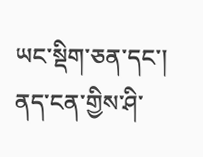ཡང་སྡིག་ཅན་དང་། ནད་ངན་གྱིས་ཤི་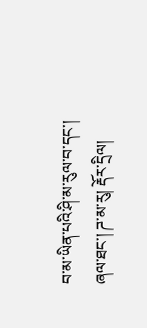བ་མ་ཡིན་པའི་ཤི་མ་རུལ་བ་དང་། ཞལ་ཐང་། ཌ་མ་རུ། རྡོར་དྲིལ།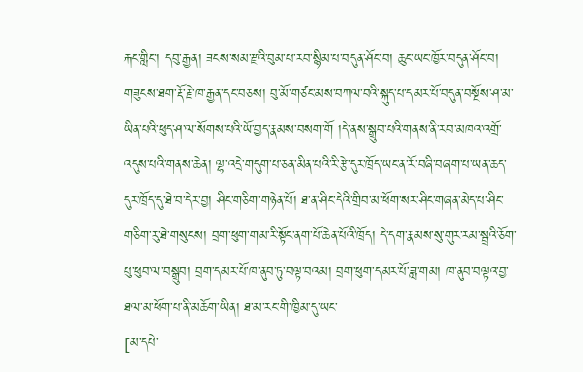རྐང་གླིང་། དབུ་རྒྱན། ཟངས་སམ་རྫའི་བུམ་པ་རབ་སྙིམ་པ་བདུན་ཤོང་བ། ཆུང་ཡང་ཁྱོར་བདུན་ཤོང་བ། གཟུངས་ཐག་རྡོ་རྗེ་ཁ་རྒྱན་དང་བཅས། བུ་མོ་གཙང་མས་བཀལ་བའི་སྐུད་པ་དམར་པོ་བདུན་བསྔོས་ཤ་མ་ཡིན་པའི་ཕུད་ཤ་ལ་སོགས་པའི་ཡོ་བྱད་རྣམས་བསག་གོ །དེ་ནས་སྒྲུབ་པའི་གནས་ནི་རབ་མཁའ་འགྲོ་འདུས་པའི་གནས་ཆེན། ལྷ་འདྲེ་གདུག་པ་ཅན་མིན་པའི་རི་རྩེ་དུར་ཁྲོད་ཡང་ན་རོ་བཞི་བཞག་པ་ཡན་ཆད་དུར་ཁྲོད་དུ་ཐེ་བ་དེར་བྱ། ཤིང་གཅིག་གཉེན་པོ། ཐ་ན་ཤིང་དེའི་གྲིབ་མ་ཕོག་སར་ཤིང་གཞན་མེད་པ་ཤིང་གཅིག་རུ་ཐེ་གསུངས། བྲག་ཕུག་གམ་རི་སྟོང་ནག་པོ་ཆེན་པོའི་ཁྲོད། དེ་དག་རྣམས་སུ་གུར་རམ་སྦྲའི་ཅོག་པུ་ཕུབ་ལ་བསྒྲུབ། བྲག་དམར་པོ་ཁ་ནུབ་ཏུ་བལྟ་བའམ། བྲག་ཕུག་དམར་པོ་ཟླ་གམ། ཁ་ནུབ་བལྟའ་བྱ་ཐལ་མ་ཕོག་པ་ནི་མཆོག་ཡིན། ཐ་མ་རང་གི་ཁྱིམ་དུ་ཡང་
[མ་དཔེ་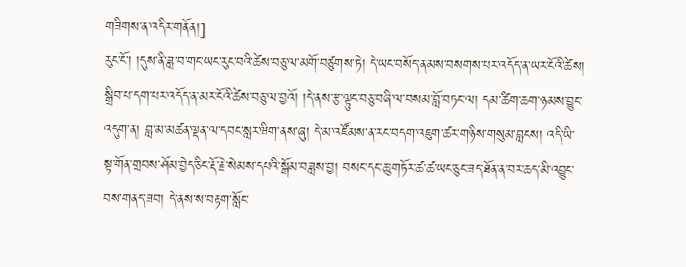གཟིགས་ན་འདིར་གནོན།]
རུང་ངོ་། །དུས་ནི་ཟླ་བ་གང་ཡང་རུང་བའི་ཚེས་བཅུ་ལ་མགོ་བཙུགས་ཏེ། དེ་ཡང་བསོད་ནམས་བསགས་པར་འདོད་ན་ཡར་ངོའི་ཚེས། སྒྲིབ་པ་དག་པར་འདོད་ན་མར་ངོའི་ཚེས་བཅུ་ལ་བྱའོ། །དེ་ནས་རྩ་ལྟུང་བཅུ་བཞི་ལ་བསམ་བློ་བཏང་ལ། དམ་ཚིག་ཆག་ཉམས་བྱུང་འདུག་ན། བླ་མ་མཚན་ལྡན་ལ་དབང་སླར་ཝིག་ནས་ཞུ། དེ་མ་འཛོམས་ན་རང་བདག་འཇུག་ཚར་གཉིས་གསུམ་བླངས། འདི་ཡི་སྟ་གོན་གྲབས་ཤོམ་བྱེད་ཅིང་རྡོ་རྗེ་སེམས་དཔའི་སྒོམ་བཟླས་བྱ། བསང་དང་ཆུ་གཏོར་ཚ་ཚ་ཡང་ཅུང་ཟད་ཐོན་ན་བར་ཆད་མི་འབྱུང་བས་གནད་ཟབ། དེ་ནས་ས་བརྟག་སློང་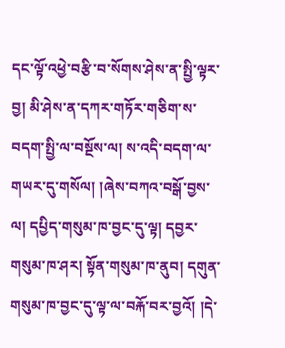དང་ལྟོ་འཕྱེ་བརྩི་བ་སོགས་ཤེས་ན་སྤྱི་ལྟར་བྱ། མི་ཤེས་ན་དཀར་གཏོར་གཅིག་ས་བདག་སྤྱི་ལ་བསྔོས་ལ། ས་འདི་བདག་ལ་གཡར་དུ་གསོལ། །ཞེས་བཀའ་བསྒོ་བྱས་ལ། དཔྱིད་གསུམ་ཁ་བྱང་དུ་ལྟ། དབྱར་གསུམ་ཁ་ཤར། སྟོན་གསུམ་ཁ་ནུབ། དགུན་གསུམ་ཁ་བྱང་དུ་ལྟ་ལ་བརྐོ་བར་བྱའོ། །དེ་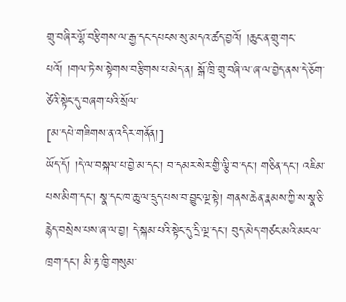གྲུ་བཞིར་ལྷོ་བརྩིགས་ལ་རྒྱ་དང་དཔངས་སུ་མདའ་ཚད་བྱའོ། །ཆུང་ན་གྲུ་གང་པའོ། །གལ་ཏེ་ས་སྟེགས་བརྩིགས་པ་མེད་ན། སྒོ་ཁྲི་གྲུ་བཞི་ལ་ཞ་ལ་བྱེད་ནས་དེ་ཅོག་ཙེའི་སྟེང་དུ་བཞག་པའི་སྲོལ་
[མ་དཔེ་གཟིགས་ན་འདིར་གནོན།]
ཡོད་དོ། །དེ་ལ་བསྐལ་པ་བྱེ་མ་དང་། བ་དམར་སེར་གྱི་ལྕི་བ་དང་། གཅིན་དང་། འཇིམ་པས་མིག་དང་། སྣ་དང་ཁ་ཆུ་ལ་དྲུད་པས་བ་བྱུང་ལྔ་སྟེ། གནས་ཆེན་རྣམས་ཀྱི་ས་སྣ་ཅི་རྙེད་བསྲེས་པས་ཞ་ལ་བྱ། དེ་སྐམ་པའི་སྟེང་དུ་དྲི་ལྔ་དང་། བུད་མེད་གཙང་མའི་མངལ་ཁྲག་དང་། མི་རྟ་ཁྱི་གསུམ་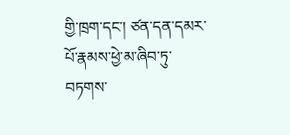གྱི་ཁྲག་དང་། ཙན་དན་དམར་པོ་རྣམས་ཕྱེ་མ་ཞིབ་ཏུ་བཏགས་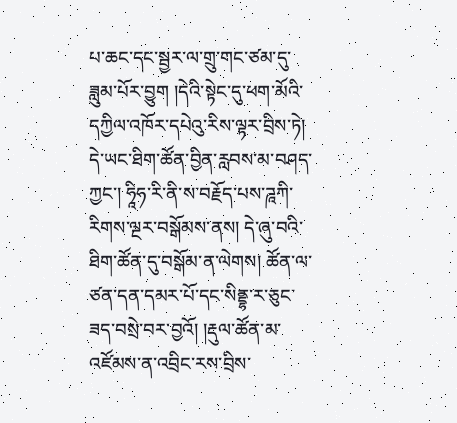པ་ཆང་དང་སྦྱར་ལ་གྲུ་གང་ཙམ་དུ་ཟླུམ་པོར་བྱུག །དེའི་སྟེང་དུ་ཕག་མོའི་དཀྱིལ་འཁོར་དཔེའུ་རིས་ལྟར་བྲིས་ཏེ། དེ་ཡང་ཐིག་ཚོན་བྱིན་རླབས་མ་བཤད་ཀྱང་། ཧཱིཧ་རི་ནི་ས་བརྗོད་པས་ཌཱཀི་རིགས་ལྔར་བསྒོམས་ནས། དེ་ཞུ་བའི་ཐིག་ཚོན་དུ་བསྒོམ་ན་ལེགས། ཚོན་ལ་ཙན་དན་དམར་པོ་དང་སིནྡྷ་ར་ཅུང་ཟད་བསྲེ་བར་བྱའོ། །རྡུལ་ཚོན་མ་འཛོམས་ན་འབྲིང་རས་བྲིས་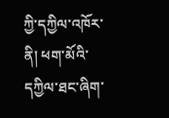ཀྱི་དཀྱིལ་འཁོར་ནི། ཕག་མོའི་དཀྱིལ་ཐང་ཞིག་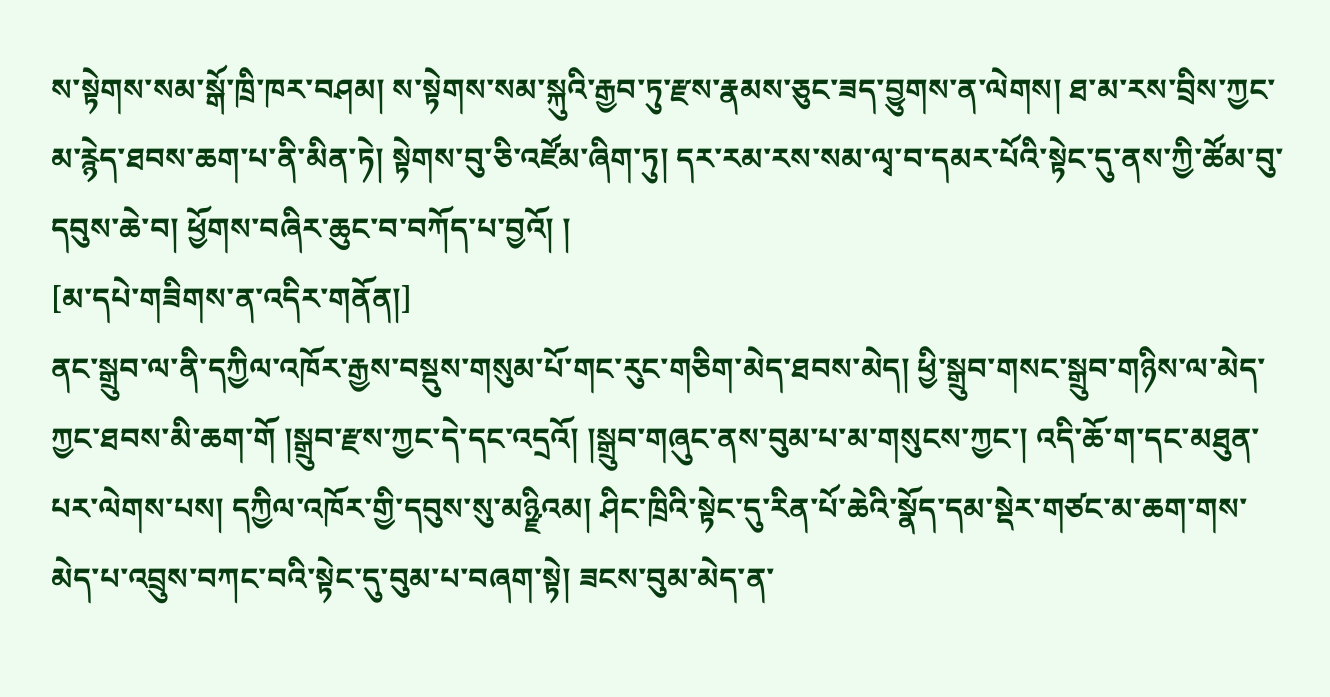ས་སྟེགས་སམ་སྒོ་ཁྲི་ཁར་བཤམ། ས་སྟེགས་སམ་སྐུའི་རྒྱབ་ཏུ་རྫས་རྣམས་ཅུང་ཟད་བྱུགས་ན་ལེགས། ཐ་མ་རས་བྲིས་ཀྱང་མ་རྙེད་ཐབས་ཆག་པ་ནི་མིན་ཏེ། སྟེགས་བུ་ཅི་འཛོམ་ཞིག་ཏུ། དར་རམ་རས་སམ་ལྭ་བ་དམར་པོའི་སྟེང་དུ་ནས་ཀྱི་ཚོམ་བུ་དབུས་ཆེ་བ། ཕྱོགས་བཞིར་ཆུང་བ་བཀོད་པ་བྱའོ། །
[མ་དཔེ་གཟིགས་ན་འདིར་གནོན།]
ནང་སྒྲུབ་ལ་ནི་དཀྱིལ་འཁོར་རྒྱས་བསྡུས་གསུམ་པོ་གང་རུང་གཅིག་མེད་ཐབས་མེད། ཕྱི་སྒྲུབ་གསང་སྒྲུབ་གཉིས་ལ་མེད་ཀྱང་ཐབས་མི་ཆག་གོ །སྒྲུབ་རྫས་ཀྱང་དེ་དང་འདྲའོ། །སྒྲུབ་གཞུང་ནས་བུམ་པ་མ་གསུངས་ཀྱང་། འདི་ཆོ་ག་དང་མཐུན་པར་ལེགས་པས། དཀྱིལ་འཁོར་གྱི་དབུས་སུ་མཉྫིའམ། ཤིང་ཁྲིའི་སྟེང་དུ་རིན་པོ་ཆེའི་སྣོད་དམ་སྡེར་གཙང་མ་ཆག་གས་མེད་པ་འབྲུས་བཀང་བའི་སྟེང་དུ་བུམ་པ་བཞག་སྟེ། ཟངས་བུམ་མེད་ན་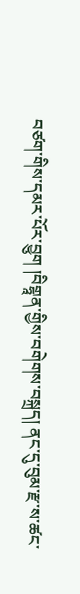བཙག་གིས་དམར་པོར་བྱུག །བིགྷཱན་གྱིས་བགེགས་བསྐྲད། ནང་དུ་བུམ་རྫ་ས་ཚང་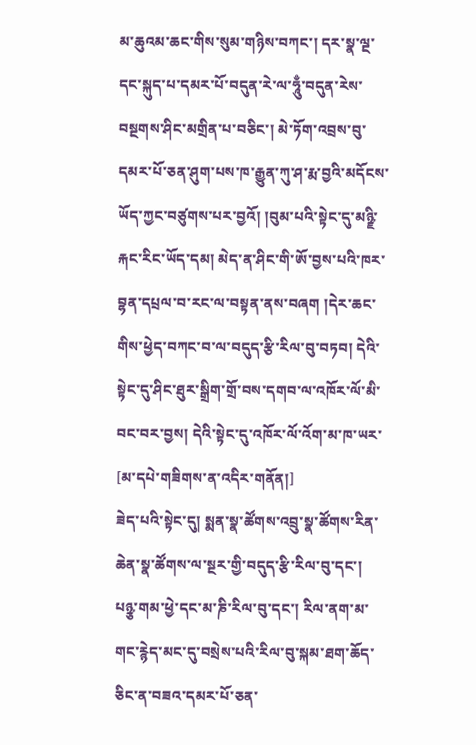མ་ཆུའམ་ཆང་གིས་སུམ་གཉིས་བཀང་། དར་སྣ་ལྔ་དང་སྐུད་པ་དམར་པོ་བདུན་རེ་ལ་ཧཱུྃ་བདུན་རེས་བསྔགས་ཤིང་མགྲིན་པ་བཅིང་། མེ་ཏོག་འབྲས་བུ་དམར་པོ་ཅན་ཤུག་པས་ཁ་རྒྱུན་ཀུ་ཤ་རྨ་བྱའི་མདོངས་ཡོད་ཀྱང་བཙུགས་པར་བྱའོ། །བུམ་པའི་སྟེང་དུ་མཉྫི་རྐང་རིང་ཡོད་དམ། མེད་ན་ཤིང་གི་ཨོ་བྱས་པའི་ཁར་བྷན་དཔྲལ་བ་རང་ལ་བསྟན་ནས་བཞག །དེར་ཆང་གིས་ཕྱེད་བཀང་བ་ལ་བདུད་རྩི་རིལ་བུ་བཏབ། དེའི་སྟེང་དུ་ཤིང་ཐུར་སྒྲིག་གྲོ་བས་དགབ་ལ་འཁོར་ལོ་མི་བང་བར་བྱས། དེའི་སྟེང་དུ་འཁོར་ལོ་འོག་མ་ཁ་ཡར་
[མ་དཔེ་གཟིགས་ན་འདིར་གནོན།]
ཟེད་པའི་སྟེང་དུ། སྨན་སྣ་ཚོགས་འབྲུ་སྣ་ཚོགས་རིན་ཆེན་སྣ་ཚོགས་ལ་སྔར་གྱི་བདུད་རྩི་རིལ་བུ་དང་། པཉྩ་གམ་ཕྱེ་དང་མ་ཎི་རིལ་བུ་དང་། རིལ་ནག་མ་གང་རྙེད་མང་དུ་བསྲེས་པའི་རིལ་བུ་སྐམ་ཐག་ཆོད་ཅིང་ན་བཟའ་དམར་པོ་ཅན་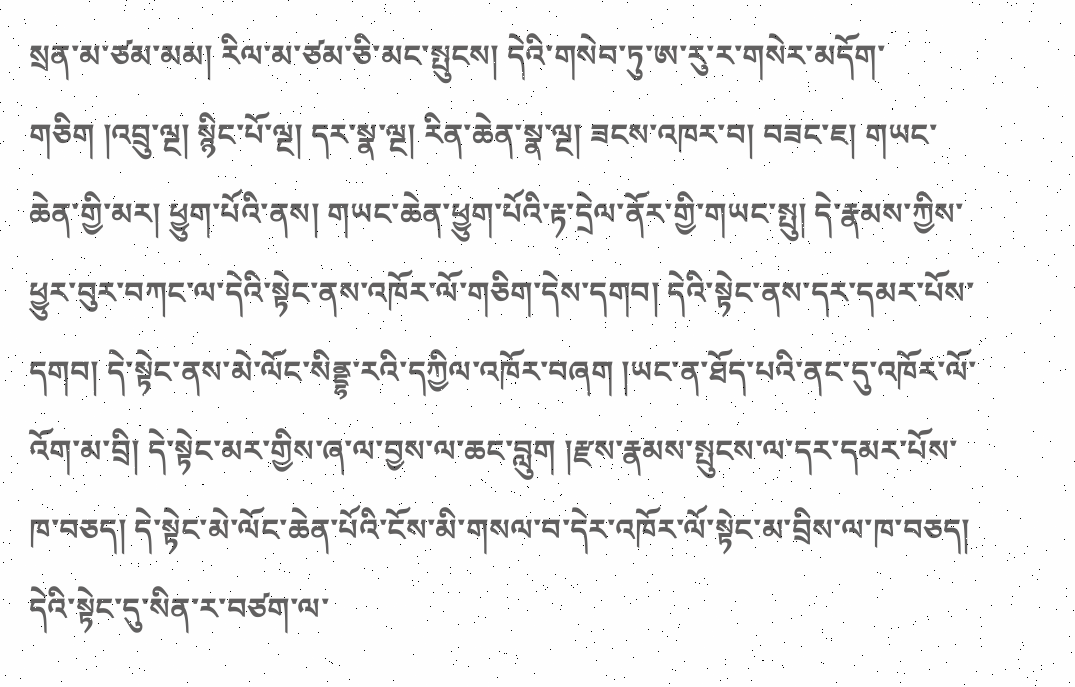སྲན་མ་ཙམ་མམ། རིལ་མ་ཙམ་ཅི་མང་སྤུངས། དེའི་གསེབ་ཏུ་ཨ་རུ་ར་གསེར་མདོག་གཅིག །འབྲུ་ལྔ། སྙིང་པོ་ལྔ། དར་སྣ་ལྔ། རིན་ཆེན་སྣ་ལྔ། ཟངས་འཁར་བ། བཟང་ཇ། གཡང་ཆེན་གྱི་མར། ཕྱུག་པོའི་ནས། གཡང་ཆེན་ཕྱུག་པོའི་རྟ་དྲེལ་ནོར་གྱི་གཡང་སྤུ། དེ་རྣམས་ཀྱིས་ཕྱུར་བུར་བཀང་ལ་དེའི་སྟེང་ནས་འཁོར་ལོ་གཅིག་དེས་དགབ། དེའི་སྟེང་ནས་དར་དམར་པོས་དགབ། དེ་སྟེང་ནས་མེ་ལོང་སིནྡྷ་རའི་དཀྱིལ་འཁོར་བཞག །ཡང་ན་ཐོད་པའི་ནང་དུ་འཁོར་ལོ་འོག་མ་བྲི། དེ་སྟེང་མར་གྱིས་ཞ་ལ་བྱས་ལ་ཆང་བླུག །རྫས་རྣམས་སྤུངས་ལ་དར་དམར་པོས་ཁ་བཅད། དེ་སྟེང་མེ་ལོང་ཆེན་པོའི་ངོས་མི་གསལ་བ་དེར་འཁོར་ལོ་སྟེང་མ་བྲིས་ལ་ཁ་བཅད། དེའི་སྟེང་དུ་སིན་ར་བཙག་ལ་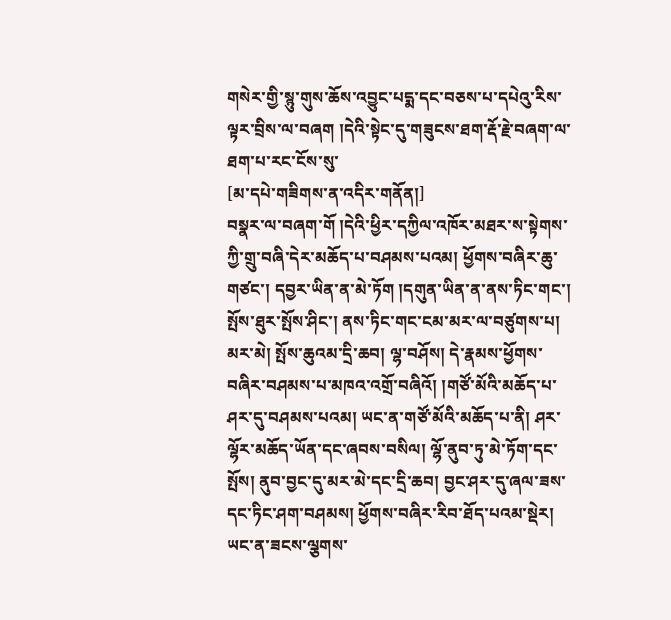གསེར་གྱི་སྙུ་གུས་ཆོས་འབྱུང་པདྨ་དང་བཅས་པ་དཔེའུ་རིས་ལྟར་བྲིས་ལ་བཞག །དེའི་སྟེང་དུ་གཟུངས་ཐག་རྡོ་རྗེ་བཞག་ལ་ཐག་པ་རང་ངོས་སུ་
[མ་དཔེ་གཟིགས་ན་འདིར་གནོན།]
བསྣར་ལ་བཞག་གོ །དེའི་ཕྱིར་དཀྱིལ་འཁོར་མཐར་ས་སྟེགས་ཀྱི་གྲུ་བཞི་དེར་མཆོད་པ་བཤམས་པའམ། ཕྱོགས་བཞིར་ཆུ་གཙང་། དབྱར་ཡིན་ན་མེ་ཏོག །དགུན་ཡིན་ན་ནས་ཏིང་གང་། སྤོས་ཐུར་སྤོས་ཤིང་། ནས་ཏིང་གང་ངམ་མར་ལ་བཙུགས་པ། མར་མེ། སྤོས་ཆུའམ་དྲི་ཆབ། ལྷ་བཤོས། དེ་རྣམས་ཕྱོགས་བཞིར་བཤམས་པ་མཁའ་འགྲོ་བཞིའོ། །གཙོ་མོའི་མཆོད་པ་ཤར་དུ་བཤམས་པའམ། ཡང་ན་གཙོ་མོའི་མཆོད་པ་ནི། ཤར་ལྷོར་མཆོད་ཡོན་དང་ཞབས་བསིལ། ལྷོ་ནུབ་ཏུ་མེ་ཏོག་དང་སྤོས། ནུབ་བྱང་དུ་མར་མེ་དང་དྲི་ཆབ། བྱང་ཤར་དུ་ཞལ་ཟས་དང་ཏིང་ཤག་བཤམས། ཕྱོགས་བཞིར་རིབ་ཐོད་པའམ་སྡེར། ཡང་ན་ཟངས་ལྕགས་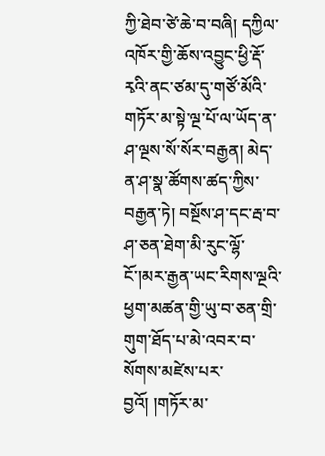ཀྱི་ཐེབ་ཙེ་ཆེ་བ་བཞི། དཀྱིལ་འཁོར་གྱི་ཆོས་འབྱུང་ཕྱི་རྡོ་རྭའི་ནང་ཙམ་དུ་གཙོ་མོའི་གཏོར་མ་སྟེ་ལྔ་པོ་ལ་ཡོད་ན་ཤ་ལྔས་སོ་སོར་བརྒྱན། མེད་ན་ཤ་སྣ་ཚོགས་ཚད་ཀྱིས་བརྒྱན་ཏེ། བསྔོས་ཤ་དང་རྦ་བ་ཤ་ཅན་ཐེག་མི་རུང་ལྷོ་ངོ་།མར་རྒྱན་ཡང་རིགས་ལྔའི་ཕྱག་མཚན་གྱི་ཡུ་བ་ཅན་གྲི་གུག་ཐོད་པ་མེ་འབར་བ་སོགས་མཛེས་པར་བྱའོ། །གཏོར་མ་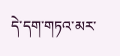དེ་དག་གཏའ་མར་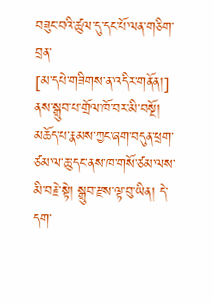བཟུང་བའི་ཚུལ་དུ་དང་པོ་ལན་གཅིག་བྲན་
[མ་དཔེ་གཟིགས་ན་འདིར་གནོན།]
ནས་སྒྲུབ་པ་གྲོལ་ཁོ་བར་མི་བསྔོ། མཆོད་པ་རྣམས་ཀྱང་ཞག་བདུན་ཕྲག་ཙམ་ལ་ཆུ་དང་ནས་ཁ་གསོ་ཙམ་ལས་མི་བརྗེ་སྟེ། སྒྲུབ་རྫས་ལྟ་བུ་ཡིན། དེ་དག་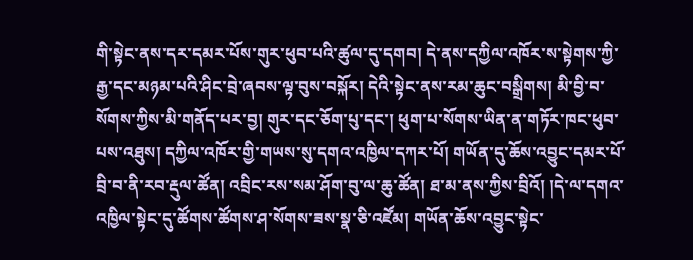གི་སྟེང་ནས་དར་དམར་པོས་གུར་ཕུབ་པའི་ཚུལ་དུ་དགབ། དེ་ནས་དཀྱིལ་འཁོར་ས་སྟེགས་ཀྱི་རྒྱ་དང་མཉམ་པའི་ཤིང་བྲེ་ཞབས་ལྟ་བུས་བསྐོར། དེའི་སྟེང་ནས་རམ་ཆུང་བསྒྲིགས། མི་བྱི་བ་སོགས་ཀྱིས་མི་གནོད་པར་བྱ། གུར་དང་ཅོག་པུ་དང་། ཕུག་པ་སོགས་ཡིན་ན་གཏོར་ཁང་ཕུབ་པས་འཐུས། དཀྱིལ་འཁོར་གྱི་གཡས་སུ་དགའ་འཁྱིལ་དཀར་པོ། གཡོན་དུ་ཆོས་འབྱུང་དམར་པོ་བྲི་བ་ནི་རབ་རྡུལ་ཚོན། འབྲིང་རས་སམ་ཤོག་བུ་ལ་ཆུ་ཚོན། ཐ་མ་ནས་ཀྱིས་བྲིའོ། །དེ་ལ་དགའ་འཁྱིལ་སྟེང་དུ་ཚོགས་ཚོགས་ཤ་སོགས་ཟས་སྣ་ཅི་འཛོམ། གཡོན་ཆོས་འབྱུང་སྟེང་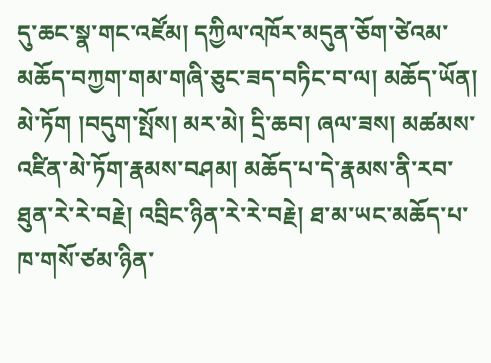དུ་ཆང་སྣ་གང་འཛོམ། དཀྱིལ་འཁོར་མདུན་ཅོག་ཙེའམ་མཆོད་བཀྱག་གམ་གཞི་ཅུང་ཟད་བཏིང་བ་ལ། མཆོད་ཡོན། མེ་ཏོག །བདུག་སྤོས། མར་མེ། དྲི་ཆབ། ཞལ་ཟས། མཚམས་འཛིན་མེ་ཏོག་རྣམས་བཤམ། མཆོད་པ་དེ་རྣམས་ནི་རབ་ཐུན་རེ་རེ་བརྗེ། འབྲིང་ཉིན་རེ་རེ་བརྗེ། ཐ་མ་ཡང་མཆོད་པ་ཁ་གསོ་ཙམ་ཉིན་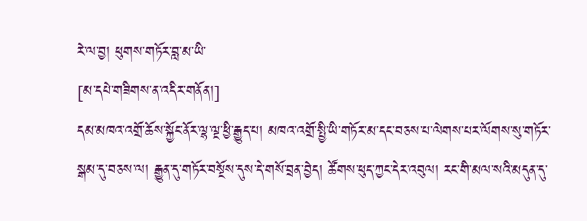རེ་ལ་བྱ། ཕུགས་གཏོར་བླ་མ་ཡི་
[མ་དཔེ་གཟིགས་ན་འདིར་གནོན།]
དམ་མཁའ་འགྲོ་ཆོས་སྐྱོང་ནོར་ལྷ་ལྔ་ཕྱི་རྒྱུད་པ། མཁའ་འགྲོ་སྤྱི་ཡི་གཏོར་མ་དང་བཅས་པ་ལེགས་པར་ལོགས་སུ་གཏོར་སྒམ་དུ་བཅས་ལ། རྒྱུན་དུ་གཏོར་བསྔོས་དུས་དེ་གསོ་བྲན་བྱེད། ཚོགས་ཕུད་ཀྱང་དེར་འབུལ། རང་གི་མལ་སའི་མདུན་དུ་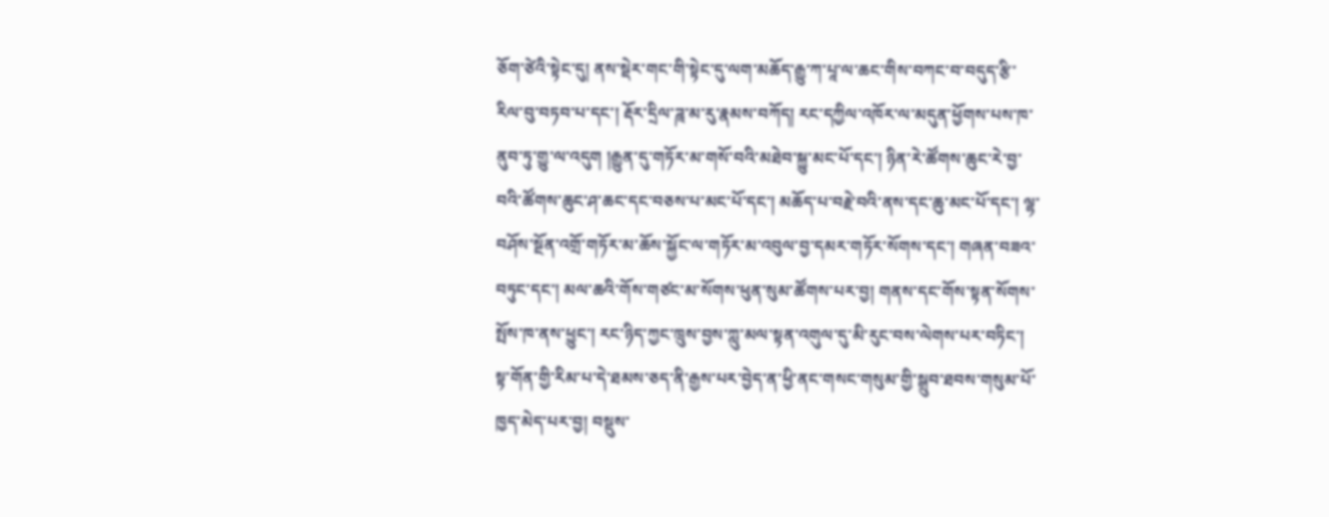ཅོག་ཙེའི་སྟེང་དུ། ནས་སྡེར་གང་གི་སྟེང་དུ་ལག་མཆོད་རྒྱུ་ཀ་པཱ་ལ་ཆང་གིས་བཀང་བ་བདུད་རྩི་རིལ་བུ་བཏབ་པ་དང་། རྡོར་དྲིལ་ཌཱ་མ་རུ་རྣམས་བཀོད། རང་དཀྱིལ་འཁོར་ལ་མདུན་ཕྱོགས་པས་ཁ་ནུབ་ཏུ་གྱུ་ལ་འདུག །རྒྱུན་དུ་གཏོར་མ་གསོ་བའི་མཐེབ་སྐྱུ་མང་པོ་དང་། ཉིན་རེ་ཚོགས་ཆུང་རེ་བྱ་བའི་ཚོགས་ཆུང་ཤ་ཆང་དང་བཅས་པ་མང་པོ་དང་། མཆོད་པ་བརྗེ་བའི་ནས་དང་ཆུ་མང་པོ་དང་། ལྷ་བཤོས་སྔོན་འགྲོ་གཏོར་མ་ཆོས་སྐྱོང་ལ་གཏོར་མ་འབུལ་བྱ་དམར་གཏོར་སོགས་དང་། གཞན་བཟའ་བཏུང་དང་། མལ་ཆའི་གོས་གཙང་མ་སོགས་ཕུན་སུམ་ཚོགས་པར་བྱ། གནས་དང་གོས་སྟན་སོགས་སྤོས་ཁ་ནས་ཕྱུང་། རང་ཉིད་ཀྱང་ཁྲུས་བྱས་ཀླུ་མལ་སྟན་འགུལ་དུ་མི་རུང་བས་ལེགས་པར་བཏིང་། སྟ་གོན་གྱི་རིམ་པ་དེ་ཐམས་ཅད་ནི་རྒྱས་པར་བྱེད་ན་ཕྱི་ནང་གསང་གསུམ་གྱི་སྒྲུབ་ཐབས་གསུམ་པོ་ཁྱད་མེད་པར་བྱ། བསྡུས་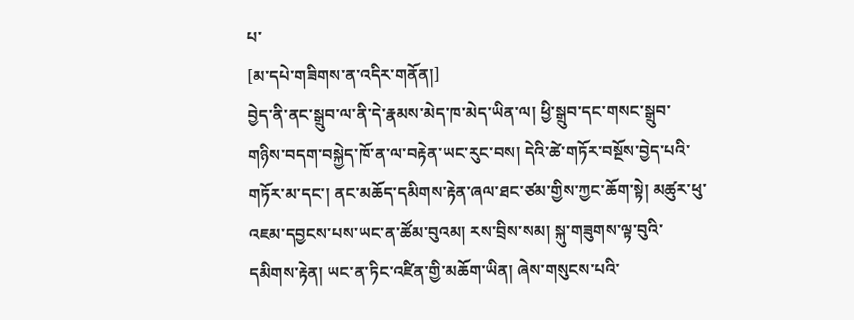པ་
[མ་དཔེ་གཟིགས་ན་འདིར་གནོན།]
བྱེད་ནི་ནང་སྒྲུབ་ལ་ནི་དེ་རྣམས་མེད་ཁ་མེད་ཡིན་ལ། ཕྱི་སྒྲུབ་དང་གསང་སྒྲུབ་གཉིས་བདག་བསྐྱེད་ཁོ་ན་ལ་བརྟེན་ཡང་རུང་བས། དེའི་ཚེ་གཏོར་བསྔོས་བྱེད་པའི་གཏོར་མ་དང་། ནང་མཆོད་དམིགས་རྟེན་ཞལ་ཐང་ཙམ་གྱིས་ཀྱང་ཆོག་སྟེ། མཚུར་ཕུ་འཇམ་དབྱངས་པས་ཡང་ན་ཚོམ་བུའམ། རས་བྲིས་སམ། སྐུ་གཟུགས་ལྟ་བུའི་དམིགས་རྟེན། ཡང་ན་ཏིང་འཛིན་གྱི་མཆོག་ཡིན། ཞེས་གསུངས་པའི་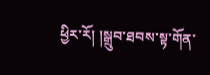ཕྱིར་རོ། །སྒྲུབ་ཐབས་སྟ་གོན་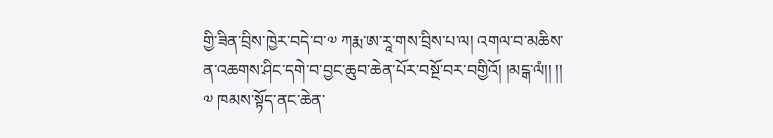གྱི་ཟིན་བྲིས་ཁྱེར་བདེ་བ་༧ ཀརྨ་ཨ་རཱ་གས་བྲིས་པ་ལ། འགལ་བ་མཆིས་ན་འཆགས་ཤིང་དགེ་བ་བྱང་ཆུབ་ཆེན་པོར་བསྔོ་བར་བགྱིའོ། །མངྒ་ལཾ།། །། ༧ ཁམས་སྟོད་ནང་ཆེན་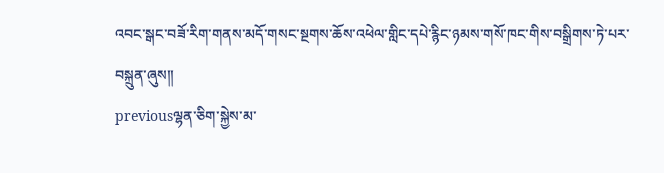འབང་སྒང་བཟོ་རིག་གནས་མདོ་གསང་སྔགས་ཆོས་འཕེལ་གླིང་དཔེ་རྙིང་ཉམས་གསོ་ཁང་གིས་བསྒྲིགས་ཏེ་པར་བསྐྲུན་ཞུས།།
previousལྷན་ཅིག་སྐྱེས་མ་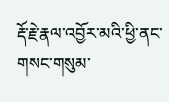རྡོ་རྗེ་རྣལ་འབྱོར་མའི་ཕྱི་ནང་གསང་གསུམ་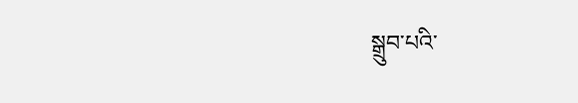སྒྲུབ་པའི་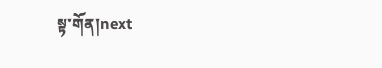སྟ་གོན།next